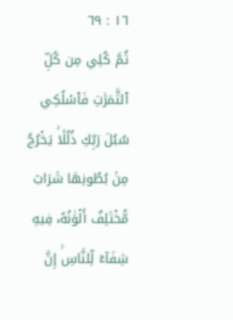١٦ : ٦٩
ثُمَّ كُلِي مِن كُلِّ ٱلثَّمَرَٰتِ فَٱسۡلُكِي سُبُلَ رَبِّكِ ذُلُلٗاۚ يَخۡرُجُ مِنۢ بُطُونِهَا شَرَابٞ مُّخۡتَلِفٌ أَلۡوَٰنُهُۥ فِيهِ شِفَآءٞ لِّلنَّاسِۚ إِنَّ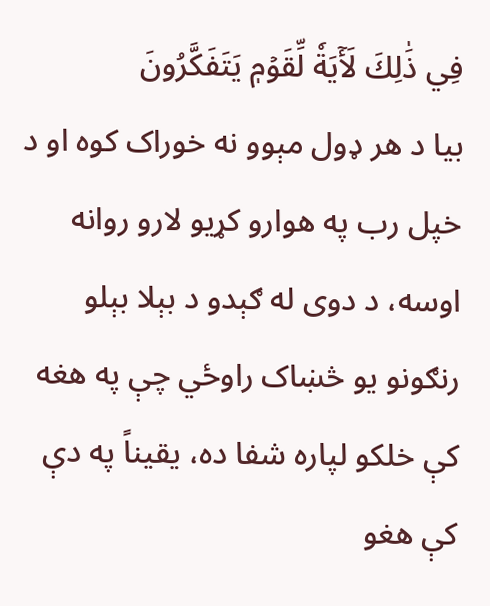فِي ذَٰلِكَ لَأٓيَةٗ لِّقَوۡمٖ يَتَفَكَّرُونَ
بيا د هر ډول مېوو نه خوراک كوه او د خپل رب په هوارو كړيو لارو روانه اوسه، د دوى له ګېدو د بېلا بېلو رنګونو يو څښاک راوځي چې په هغه كې خلكو لپاره شفا ده، يقيناً په دې كې هغو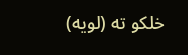خلكو ته (لويه)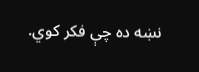نښه ده چې فكر كوي.